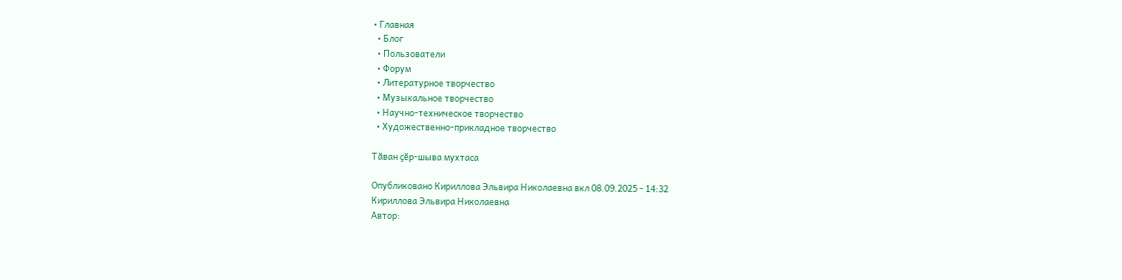• Главная
  • Блог
  • Пользователи
  • Форум
  • Литературное творчество
  • Музыкальное творчество
  • Научно-техническое творчество
  • Художественно-прикладное творчество

Тӑван ҫӗр-шыва мухтаса

Опубликовано Кириллова Эльвира Николаевна вкл 08.09.2025 - 14:32
Кириллова Эльвира Николаевна
Автор: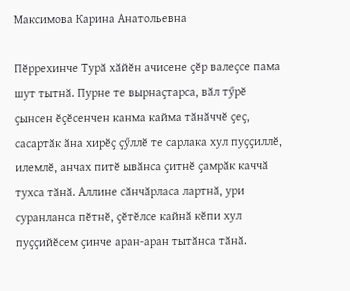Максимова Карина Анатольевна

Пӗррехинче Турӑ хӑйӗн ачисене ҫӗр валеҫсе пама шут тытнӑ. Пурне те вырнаҫтарса, вӑл тӳрӗ ҫынсен ӗҫӗсенчен канма кайма тӑнӑччӗ ҫеҫ, сасартӑк ӑна хирӗҫ ҫӳллӗ те сарлака хул пуҫҫиллӗ, илемлӗ, анчах питӗ ывӑнса ҫитнӗ ҫамрӑк каччӑ тухса тӑнӑ. Аллине сӑнчӑрласа лартнӑ, ури суранланса пӗтнӗ, ҫӗтӗлсе кайнӑ кӗпи хул пуҫҫийӗсем ҫинче аран-аран тытӑнса тӑнӑ.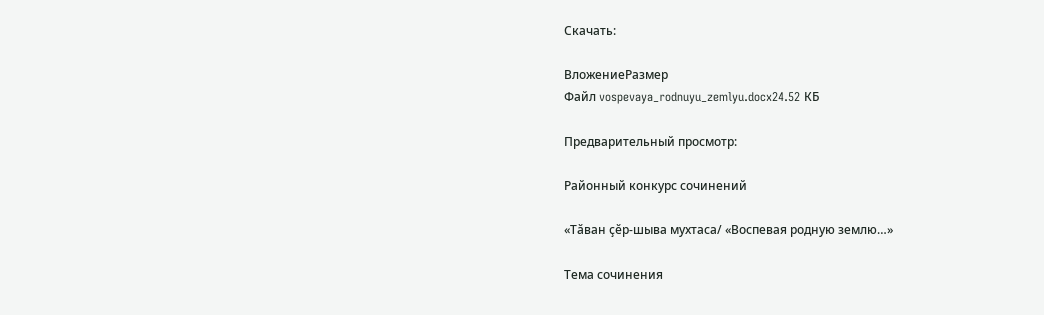Скачать:

ВложениеРазмер
Файл vospevaya_rodnuyu_zemlyu.docx24.52 КБ

Предварительный просмотр:

Районный конкурс сочинений

«Тӑван ҫӗр-шыва мухтаса/ «Воспевая родную землю…»

Тема сочинения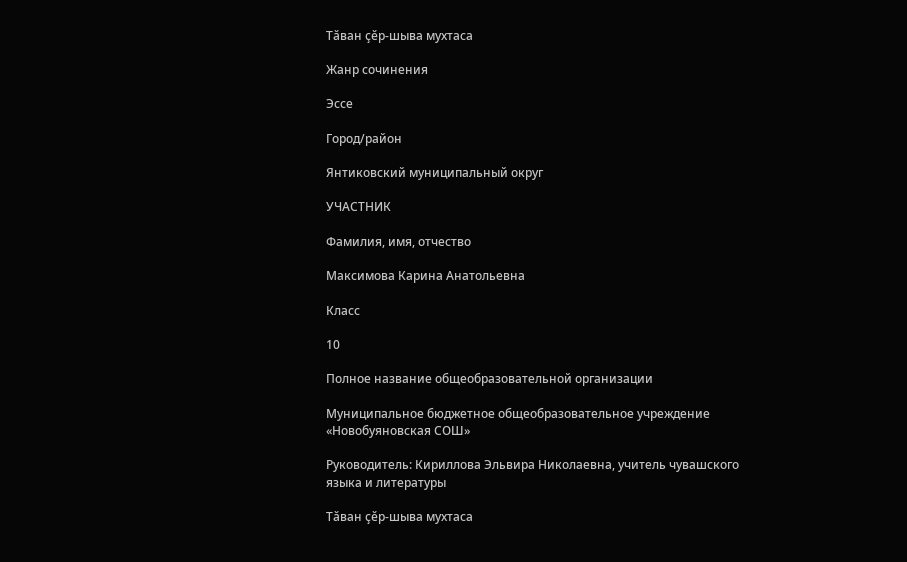Тӑван ҫӗр-шыва мухтаса

Жанр сочинения

Эссе

Город/район

Янтиковский муниципальный округ

УЧАСТНИК

Фамилия, имя, отчество

Максимова Карина Анатольевна

Класс

10

Полное название общеобразовательной организации

Муниципальное бюджетное общеобразовательное учреждение «Новобуяновская СОШ»

Руководитель: Кириллова Эльвира Николаевна, учитель чувашского языка и литературы

Тӑван ҫӗр-шыва мухтаса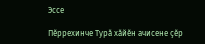Эссе

Пӗррехинче Турӑ хӑйӗн ачисене ҫӗр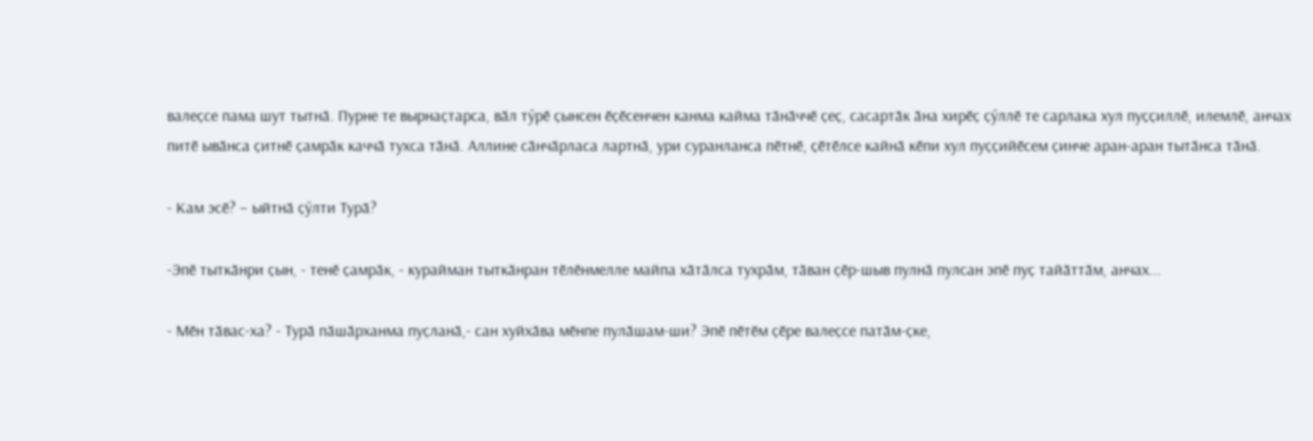валеҫсе пама шут тытнӑ. Пурне те вырнаҫтарса, вӑл тӳрӗ ҫынсен ӗҫӗсенчен канма кайма тӑнӑччӗ ҫеҫ, сасартӑк ӑна хирӗҫ ҫӳллӗ те сарлака хул пуҫҫиллӗ, илемлӗ, анчах питӗ ывӑнса ҫитнӗ ҫамрӑк каччӑ тухса тӑнӑ. Аллине сӑнчӑрласа лартнӑ, ури суранланса пӗтнӗ, ҫӗтӗлсе кайнӑ кӗпи хул пуҫҫийӗсем ҫинче аран-аран тытӑнса тӑнӑ.

- Кам эсӗ? – ыйтнӑ ҫӳлти Турӑ?

-Эпӗ тыткӑнри ҫын, - тенӗ ҫамрӑк, - курайман тыткӑнран тӗлӗнмелле майпа хӑтӑлса тухрӑм, тӑван ҫӗр-шыв пулнӑ пулсан эпӗ пуҫ тайӑттӑм, анчах...

- Мӗн тӑвас-ха? - Турӑ пӑшӑрханма пуҫланӑ,- сан хуйхӑва мӗнпе пулӑшам-ши? Эпӗ пӗтӗм ҫӗре валеҫсе патӑм-ҫке,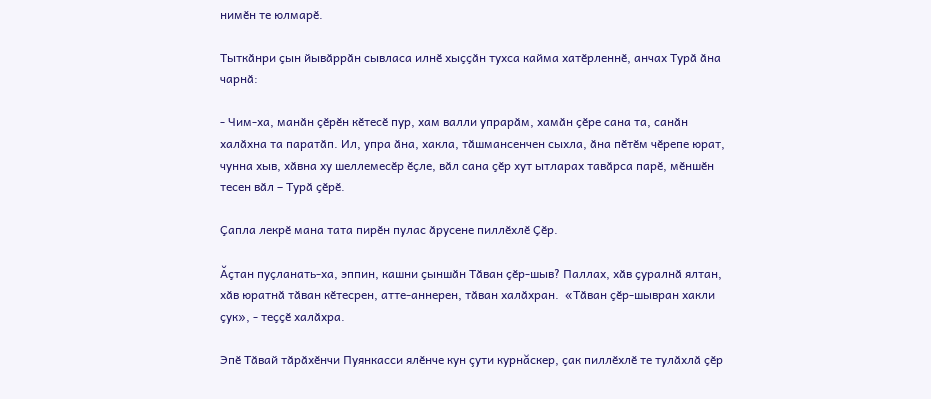нимӗн те юлмарӗ.

Тыткӑнри ҫын йывӑррӑн сывласа илнӗ хыҫҫӑн тухса кайма хатӗрленнӗ, анчах Турӑ ӑна чарнӑ:

- Чим-ха, манӑн ҫӗрӗн кӗтесӗ пур, хам валли упрарӑм, хамӑн ҫӗре сана та, санӑн халӑхна та паратӑп. Ил, упра ӑна, хакла, тӑшмансенчен сыхла, ӑна пӗтӗм чӗрепе юрат, чунна хыв, хӑвна ху шеллемесӗр ӗҫле, вӑл сана ҫӗр хут ытларах тавӑрса парӗ, мӗншӗн тесен вӑл – Турӑ ҫӗрӗ.

Ҫапла лекрӗ мана тата пирӗн пулас ӑрусене пиллӗхлӗ Ҫӗр.

Ăҫтан пуҫланать-ха, эппин, кашни ҫыншӑн Тӑван ҫӗр-шыв? Паллах, хӑв ҫуралнӑ ялтан, хӑв юратнӑ тӑван кӗтесрен, атте-аннерен, тӑван халӑхран.  «Тӑван ҫӗр-шывран хакли ҫук», - теҫҫӗ халӑхра.

Эпӗ Тӑвай тӑрӑхӗнчи Пуянкасси ялӗнче кун çути курнăскер, ҫак пиллӗхлӗ те тулӑхлӑ ҫӗр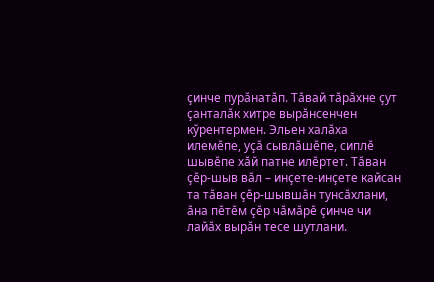ҫинче пурӑнатӑп. Тӑвай тӑрӑхне ҫут ҫанталӑк хитре вырӑнсенчен кўрентермен. Эльен халӑха илемӗпе, уҫӑ сывлӑшӗпе, сиплӗ шывӗпе хӑй патне илӗртет. Тӑван ҫӗр-шыв вӑл – инҫете-инҫете кайсан та тӑван ҫӗр-шывшӑн тунсӑхлани, ӑна пӗтӗм ҫӗр чӑмӑрӗ ҫинче чи лайӑх вырӑн тесе шутлани.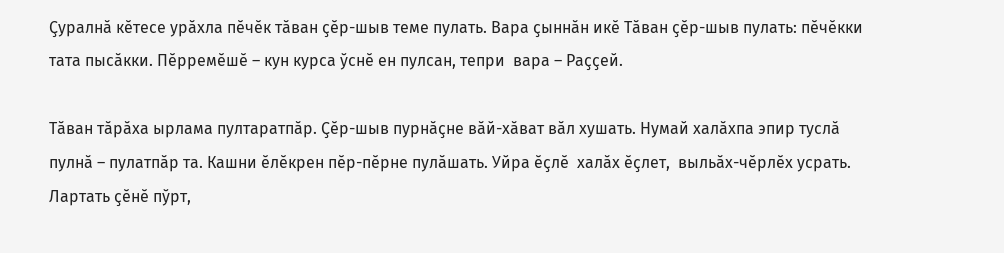Ҫуралнӑ кӗтесе урӑхла пӗчӗк тӑван ҫӗр-шыв теме пулать. Вара ҫыннӑн икӗ Тӑван ҫӗр-шыв пулать: пӗчӗкки тата пысӑкки. Пӗрремӗшӗ – кун курса ўснӗ ен пулсан, тепри  вара – Раҫҫей.

Тӑван тӑрӑха ырлама пултаратпӑр. Ҫӗр-шыв пурнӑҫне вӑй-хӑват вӑл хушать. Нумай халӑхпа эпир туслӑ пулнӑ – пулатпӑр та. Кашни ӗлӗкрен пӗр-пӗрне пулӑшать. Уйра ӗҫлӗ  халӑх ӗҫлет,  выльӑх-чӗрлӗх усрать. Лартать ҫӗнӗ пўрт,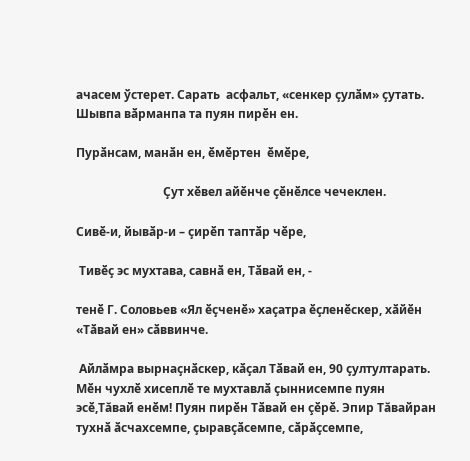ачасем ўстерет. Сарать  асфальт, «сенкер ҫулӑм» ҫутать. Шывпа вӑрманпа та пуян пирӗн ен.

Пурӑнсам, манӑн ен, ӗмӗртен  ӗмӗре,

                             Ҫут хӗвел айӗнче ҫӗнӗлсе чечеклен.

Сивӗ-и, йывӑр-и – ҫирӗп таптӑр чӗре,

 Тивӗҫ эс мухтава, савнӑ ен, Тӑвай ен, -

тенӗ Г. Соловьев «Ял ӗҫченӗ» хаҫатра ӗҫленӗскер, хӑйӗн «Тӑвай ен» сӑввинче.

 Айлӑмра вырнаҫнӑскер, кӑҫал Тӑвай ен, 90 ҫултултарать. Мӗн чухлӗ хисеплӗ те мухтавлӑ ҫыннисемпе пуян эсӗ,Тăвай енӗм! Пуян пирӗн Тӑвай ен çӗрӗ. Эпир Тăвайран тухнӑ ӑсчахсемпе, ҫыравҫӑсемпе, сӑрӑҫсемпе,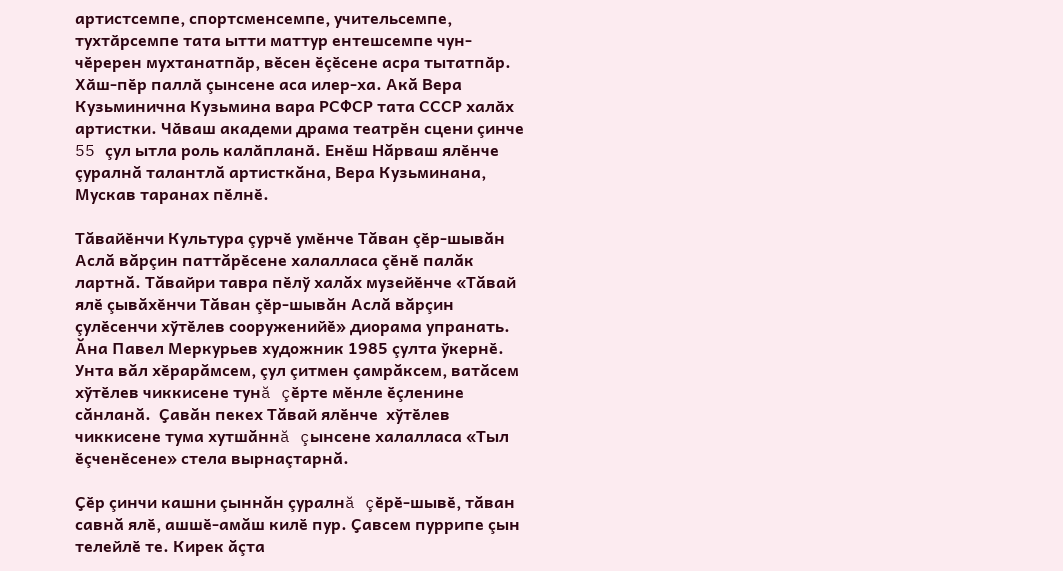артистсемпе, спортсменсемпе, учительсемпе, тухтӑрсемпе тата ытти маттур ентешсемпе чун-чӗререн мухтанатпӑр, вӗсен ӗçӗсене асра тытатпӑр.  Хӑш-пӗр паллӑ çынсене аса илер-ха. Акă Вера Кузьминична Кузьмина вара РСФСР тата СССР халӑх артистки. Чӑваш академи драма театрӗн сцени çинче 55 çул ытла роль калӑпланӑ. Енӗш Нăрваш ялӗнче çуралнă талантлă артисткăна, Вера Кузьминана, Мускав таранах пӗлнӗ.

Тăвайӗнчи Культура çурчӗ умӗнче Тăван çӗр-шывăн Аслă вăрçин паттăрӗсене халалласа çӗнӗ палăк лартнă. Тăвайри тавра пӗлў халăх музейӗнче «Тăвай ялӗ çывăхӗнчи Тăван çӗр-шывăн Аслă вăрçин çулӗсенчи хўтӗлев сооруженийӗ» диорама упранать. Ӑна Павел Меркурьев художник 1985 çулта ўкернӗ. Унта вăл хӗрарăмсем, çул çитмен çамрăксем, ватăсем хўтӗлев чиккисене тунă çӗрте мӗнле ӗçленине сăнланă.  Ҫавăн пекех Тăвай ялӗнче  хўтӗлев чиккисене тума хутшăннă çынсене халалласа «Тыл ӗçченӗсене» стела вырнаçтарнă.

Ҫӗр çинчи кашни çыннăн çуралнă çӗрӗ-шывӗ, тăван савнă ялӗ, ашшӗ-амăш килӗ пур. Ҫавсем пуррипе çын телейлӗ те. Кирек ăçта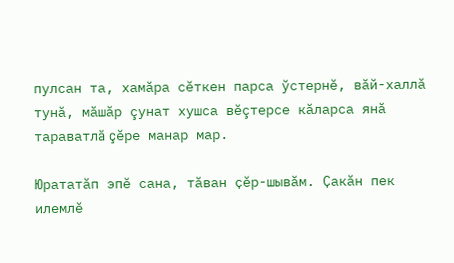пулсан та, хамăра сӗткен парса ўстернӗ, вăй-халлă тунă, мăшăр çунат хушса вӗçтерсе кăларса янă тараватлă çӗре манар мар.

Юрататӑп эпӗ сана, тӑван ҫӗр-шывӑм. Ҫакӑн пек илемлӗ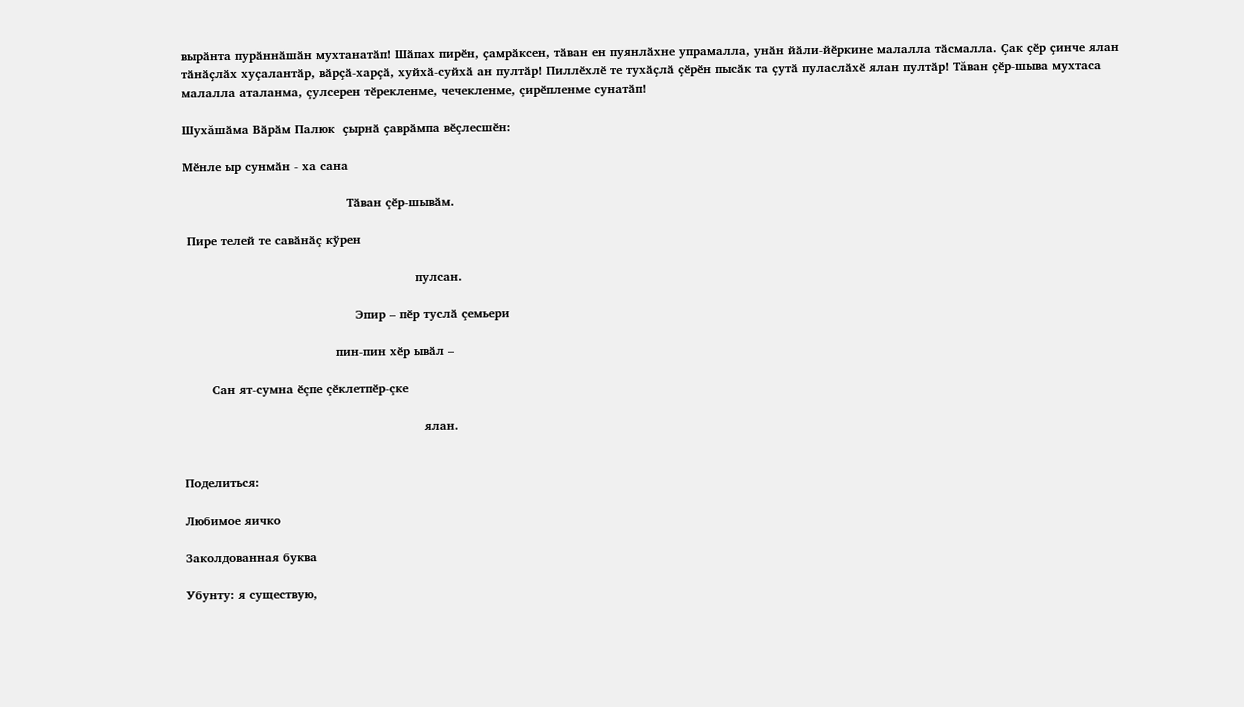вырӑнта пурӑннӑшӑн мухтанатӑп! Шӑпах пирӗн, ҫамрӑксен, тӑван ен пуянлӑхне упрамалла, унӑн йӑли-йӗркине малалла тӑсмалла. Ҫак ҫӗр ҫинче ялан тӑнӑҫлӑх хуҫалантӑр, вӑрҫӑ-харҫӑ, хуйхӑ-суйхӑ ан пултӑр! Пиллӗхлӗ те тухӑҫлӑ ҫӗрӗн пысӑк та ҫутӑ пуласлӑхӗ ялан пултӑр! Тăван ҫӗр-шыва мухтаса малалла аталанма, çулсерен тӗрекленме, чечекленме, çирӗпленме сунатӑп!

Шухăшӑма Вӑрӑм Палюк  ҫырнӑ ҫаврӑмпа вӗçлесшӗн:

Мӗнле ыр сунмӑн - ха сана

                                         Тӑван çӗр-шывӑм.

 Пире телей те савӑнӑç кўрен

                                                          пулсан.

                                           Эпир – пӗр туслӑ çемьери

                                      пин-пин хӗр ывӑл –

       Сан ят-сумна ӗçпе çӗклетпӗр-çке

                                                            ялан.


Поделиться:

Любимое яичко

Заколдованная буква

Убунту: я существую,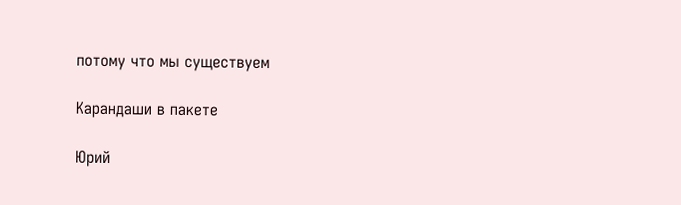потому что мы существуем

Карандаши в пакете

Юрий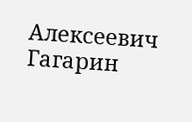Алексеевич Гагарин